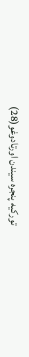تورکیه پنجره سیندن اورتادوغو(28)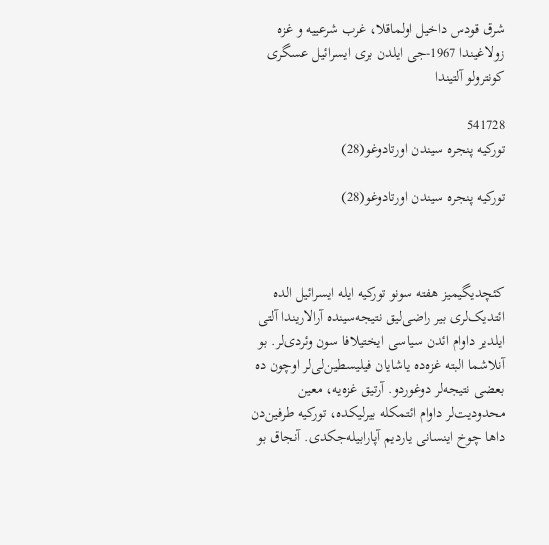شرق قودس داخیل اولماقلا، غرب شرعییه و غزه زولاغیندا 1967-جی ایلدن بری ایسرائیل عسگری کونترولو آلتیندا

541728
تورکیه پنجره سیندن اورتادوغو(28)

تورکیه پنجره سیندن اورتادوغو(28)



کئچدیگیمیز هفته سونو تورکیه ایله ایسرائیل الده ائتدیک‌لری بیر راضی‌لیق نتیجه‌سینده آرا‌لاریندا آلتی ایلدیر داوام ائدن سیاسی ایختیلافا سون وئردی‌لر. بو آنلاشما البته غزه‌ده یاشایان فیلیسطین‌لی‌لر اوچون ده بعضی نتیجه‌لر دوغوردو. آرتیق غزه‌یه، معین محدودیت‌لر داوام ائتمکله بیرلیکده، تورکیه طرفین‌دن داها چوخ اینسانی یاردیم آپارابیله‌جکدی. آنجاق بو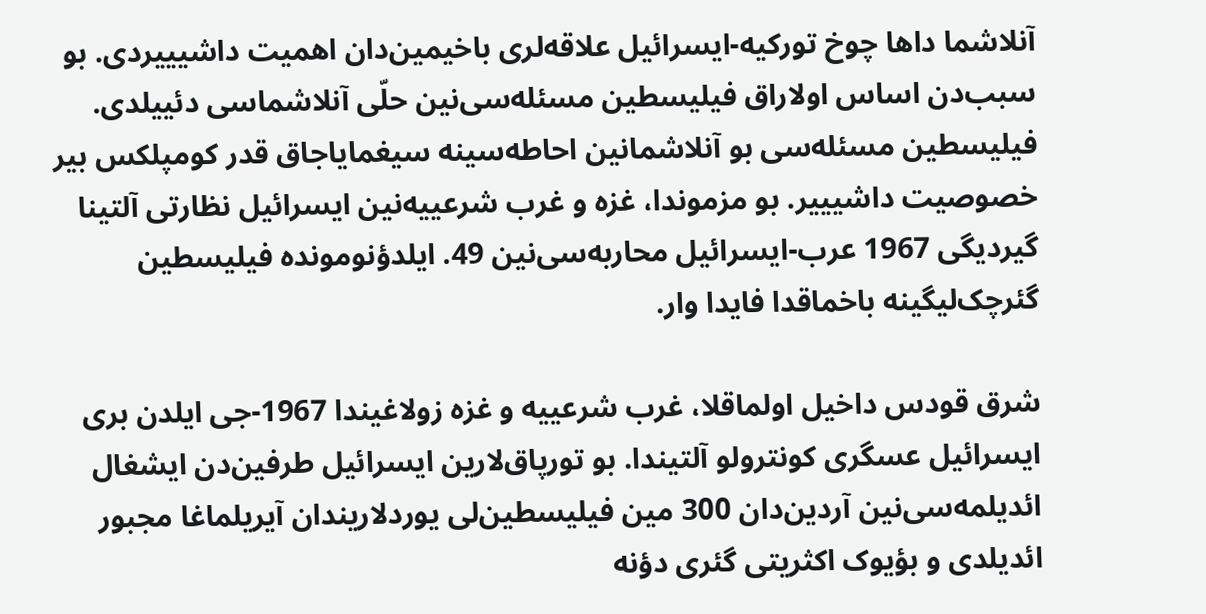آنلاشما داها چوخ تورکیه-ایسرائیل علاقه‌لری باخیمین‌دان اهمیت داشیییردی. بو سبب‌دن اساس اولا‌راق فیلیسطین مسئله‌سی‌نین حلّی آنلاشماسی دئییلدی. فیلیسطین مسئله‌سی بو آنلاشمانین احاطه‌سینه سیغمایا‌جاق قدر کومپلکس بیر خصوصیت داشیییر. بو مزموندا، غزه و غرب شرعییه‌نین ایسرائیل نظارتی آلتینا گیردیگی 1967 عرب-ایسرائیل محاربه‌سی‌نین 49. ایلدؤنومونده فیلیسطین گئرچک‌لیگینه باخماقدا فایدا وار.

شرق قودس داخیل اولماقلا، غرب شرعییه و غزه زولاغیندا 1967-جی ایلدن بری ایسرائیل عسگری کونترولو آلتیندا. بو تورپاق‌لارین ایسرائیل طرفین‌دن ایشغال ائدیلمه‌سی‌نین آردین‌دان 300 مین فیلیسطین‌لی یوردلاریندان‌ آیریلماغا مجبور ائدیلدی و بؤیوک اکثریتی گئری دؤنه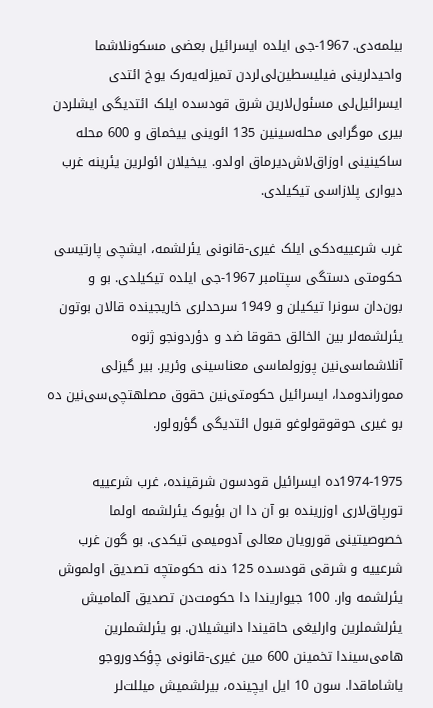بیلمه‌دی. 1967-جی ایلده ایسرائیل بعضی مسکونلاشما واحیدلرینی فیلیسطین‌لی‌لردن تمیزله‌یه‌رک یوخ ائتدی ایسرائیل‌لی مسئول‌لارین شرق قودسده ایلک ائتدیگی ایشلردن بیری موگرابی محله‌سینین 135 ائوینی ییخماق و 600 محله ساکینینی اوزاق‌لاش‌دیرماق اولدو. ییخیلان ائولرین یئرینه غرب دیواری پلازاسی تیکیلدی.

غرب شرعییه‌دکی ایلک غیری-قانونی یئرلشمه، ایشچی پارتیسی حکومتی دستگی سپتامبر 1967-جی ایلده تیکیلدی. بو و بون‌دان سونرا تیکیلن و 1949 سرحدلری خاریجینده قالان بوتون یئرلشمه‌لر بین الخالق حقوقا ضد و دؤردونجو ژنوه آنلاشماسی‌نین پوزولماسی معناسینی وئریر. بیر گیزلی مموراندومدا، ایسرائیل حکومتی‌نین حقوق مصلهتچی‌سی‌نین ده بو غیری حوقوقولوغو قبول ائتدیگی گؤرولور.

1974-1975ده ایسرائیل قودسون شرقینده، غرب شرعییه تورپاق‌لاری اوزرینده بو آن دا ان بؤیوک یئرلشمه اولما خصوصیتینی قورویان معالی آدومیمی تیکدی. بو گون غرب شرعییه و شرقی قودسده 125 دنه حکومتچه تصدیق اولموش یئرلشمه وار. 100 جیواریندا دا حکومت‌دن تصدیق آلمامیش یئرلشملرین وارلیغی حاقیندا دانیشیلان. بو یئرلشملرین هامی‌سیندا تخمینن 600 مین غیری-قانونی چؤکدوروجو یاشاماقدا. سون 10 ایل ایچینده، بیرلشمیش میللت‌لر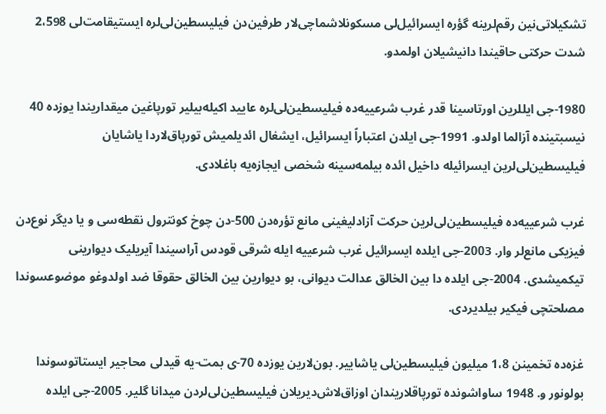تشکیلاتی‌نین رقم‌لرینه گؤره ایسرائیل‌لی مسکونلاشماچی‌لار طرفین‌دن فیلیسطین‌لی‌لره ایستیقامت‌لی 2،598 شدت حرکتی حاقیندا دانیشیلان اولمدو.

1980-جی ایللرین اورتاسینا قدر غرب شرعییه‌ده فیلیسطین‌لی‌لره عایید اکیله‌بیلیر تورپاغین میقداریندا یوزده 40 نیسبتینده آزالما اولدو. 1991-جی ایلدن اعتباراً ایسرائیل، ایشغال ائدیلمیش تورپاق‌لاردا یاشایان فیلیسطین‌لی‌لرین ایسرائیله داخیل ائده بیلمه‌سینه شخصی ایجازه‌یه باغلادی.

غرب شرعییه‌ده فیلیسطین‌لی‌لرین حرکت آزادلیغینی مانع تؤره‌دن 500-دن چوخ کونترول نقطه‌سی و یا دیگر نوع‌دن فیزیکی مانع‌لر وار. 2003-جی ایلده ایسرائیل غرب شرعییه ایله شرقی قودس آراسیندا آیریلیک دیوارینی تیکمیشدی. 2004-جی ایلده دا بین الخالق عدالت دیوانی، بو دیوارین بین الخالق حقوقا ضد اولدوغو موضوعسوندا مصلحتچی فیکیر بیلدیردی.

غزه‌ده تخمینن 1،8 میلیون فیلیسطین‌لی یاشاییر. بون‌لارین یوزده 70-ی بمت-یه قیدلی محاجیر ایستاتوسوندا بولونور و. 1948 ساواشونده تورپاقلاریندان‌ اوزاق‌لاش‌دیریلان فیلیسطین‌لی‌لردن میدانا گلیر. 2005-جی ایلده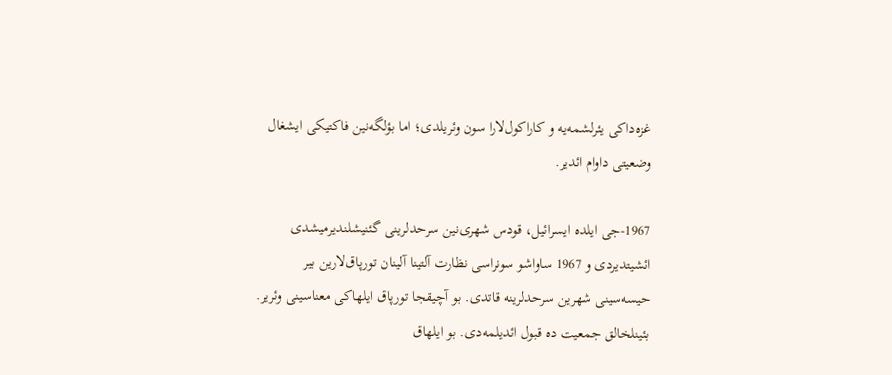غزه‌داکی یئرلشمه‌یه و کاراکول‌لارا سون وئریلدی؛ اما بؤلگه‌نین فاکتیکی ایشغال وضعیتی داوام ائدیر.

1967-جی ایلده ایسرائیل، قودس شهری‌نین سرحدلرینی گئنیشلندیرمیشدی ائشیتدیردی و 1967 ساواشو سونراسی نظارت آلتینا آلینان تورپاق‌لارین بیر حیسه‌سینی شهرین سرحدلرینه قاتدی. بو آچیقجا تورپاق ایلهاکی معناسینی وئریر. بئینلخالق جمعیت ده قبول ائدیلمه‌دی. بو ایلهاق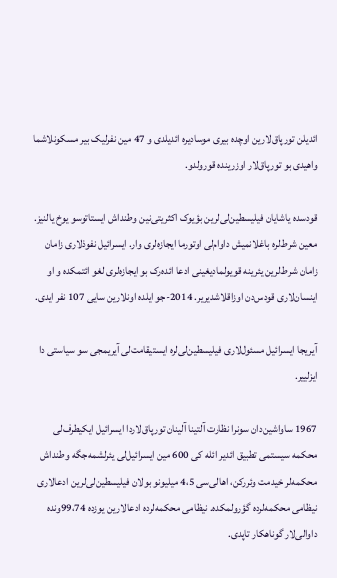ائدیلن تورپاق‌لارین اوچده بیری موسا‌دیره ائدیلدی و 47 مین نفرلیک بیر مسکونلاشما واهیدی بو تورپاق‌لار اوزرینده قورولدو.

قودسده یاشایان فیلیسطین‌لی‌لرین بؤیوک اکثریتی‌نین وطنداش ایستاتوسو یوخ یالنیز. معین شرط‌لره باغلانمیش داوام‌لی اوتورما ایجازه‌لری وار. ایسرائیل نفوذلاری زامان زامان شرط‌لرین یئرینه قویولمادیغینی ادعا ائده‌رک بو ایجازه‌لری لغو ائتمکده و او اینسان‌لاری قودس‌دن اوزاقلاشدیریر. 2014-جو ایلده اونلارین سایی 107 نفر ایدی.

آیریجا ایسرائیل مسئول‌لاری فیلیسطین‌لی‌لره ایستیقامت‌لی آیریمجی سو سیاستی دا ایزلییر.

1967 ساواشین‌دان سونرا نظارت آلتینا آلینان تورپاق‌لاردا ایسرائیل ایکیطرف‌لی محکمه سیستمی تطبیق ائدیر ائله کی 600 مین ایسرائیل‌لی یئرلشمه‌جگه وطنداش محکمه‌لر خیدمت وئررکن، اها‌لی‌سی 4،5 میلیونو بولان فیلیسطین‌لی‌لرین ادعا‌لاری نیظامی محکمه‌لرده گؤرولمکده. نیظامی محکمه‌لرده ادعا‌لارین یوزده 99،74ونده داوا‌لی‌لار گوناهکار تاپدی.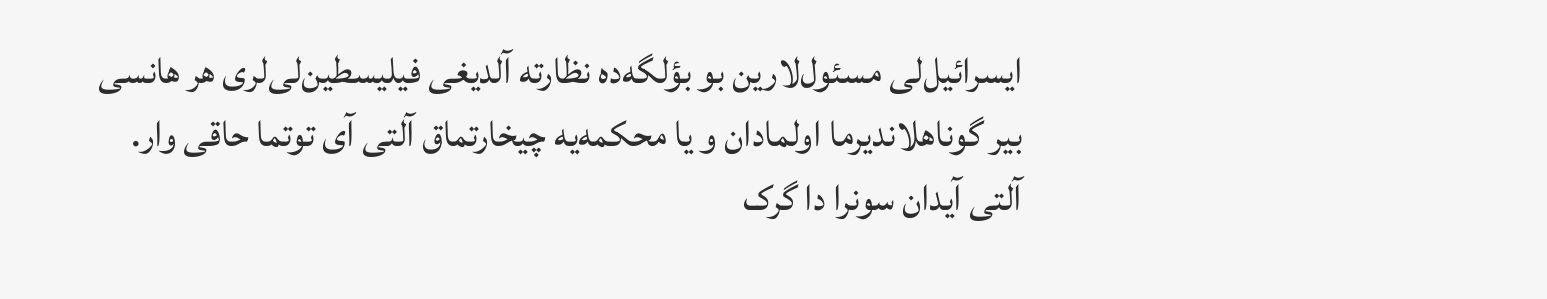ایسرائیل‌لی مسئول‌لارین بو بؤلگه‌ده نظارته آلدیغی فیلیسطین‌لی‌لری هر هانسی بیر گوناهلاندیرما اولما‌دان و یا محکمه‌یه چیخارتماق آلتی آی توتما حاقی وار. آلتی آیدان سونرا دا گرک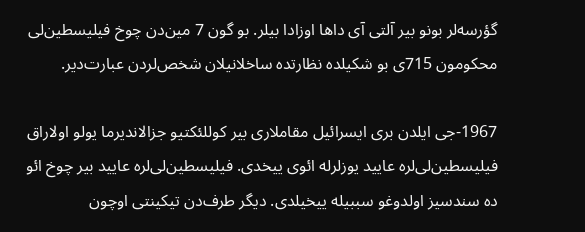گؤرسه‌لر بونو بیر آلتی آی داها اوزادا بیلر. بو گون 7 مین‌دن چوخ فیلیسطین‌لی محکومون 715ی بو شکیلده نظارتده ساخلانیلان شخص‌لردن عبارت‌دیر.

1967-جی ایلدن بری ایسرائیل مقاملاری بیر کوللئکتیو جزالاندیرما یولو اولا‌راق فیلیسطین‌لی‌لره عایید یوزلرله ائوی ییخدی. فیلیسطین‌لی‌لره عایید بیر چوخ ائو ده سندسیز اولدوغو سببیله ییخیلدی. دیگر طرف‌دن تیکینتی اوچون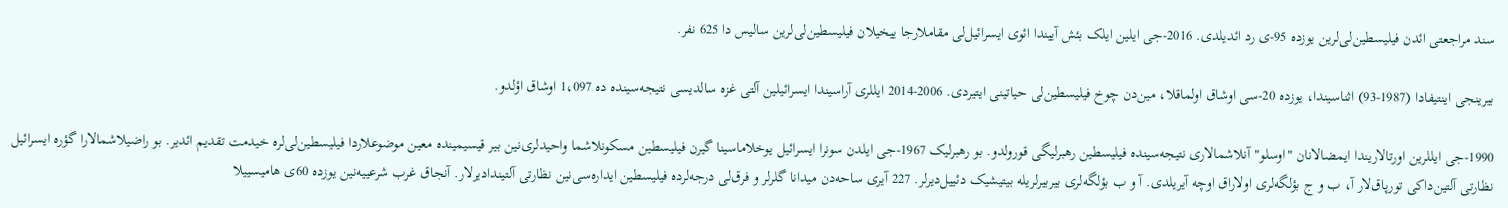سند مراجعتی ائدن فیلیسطین‌لی‌لرین یوزده 95-ی رد ائدیلدی. 2016-جی ایلین ایلک بئش آییندا ائوی ایسرائیل‌لی مقاملارجا ییخیلان فیلیسطین‌لی‌لرین سالیس دا 625 نفر.

بیرینجی اینتیفادا (1987-93) اثناسیندا، یوزده 20-سی اوشاق اولماقلا، مین‌دن چوخ فیلیسطین‌لی حیاتینی ایتیردی. 2006-2014 ایللری آراسیندا ایسرائیلین آلتی غزه سالدیسی نتیجه‌سینده ده 1،097 اوشاق اؤلدو.

1990-جی ایللرین اورتا‌لاریندا ایمضا‌لانان "اوسلو" آنلاشما‌لاری نتیجه‌سینده فیلیسطین رهبرلیگی قورولدو. بو رهبرلیک 1967-جی ایلدن سونرا ایسرائیل یوخلاماسینا گیرن فیلیسطین مسکونلاشما واحیدلری‌نین بیر قیسیمینده معین موضوعلاردا فیلیسطین‌لی‌لره خیدمت تقدیم ائدیر. بو راضیلاشما‌لارا گؤره ایسرائیل نظارتی آلتین‌داکی تورپاق‌لار آ، ب و ج بؤلگه‌لری اولا‌راق اوچه آیریلدی. آ و ب بؤلگه‌لری بیربیرلریله بیتیشیک دئییل‌دیرلر. 227 آیری ساحه‌دن میدانا گلرلر و فرق‌لی درجه‌لرده فیلیسطین ایداره‌سی‌نین نظارتی آلتیندا‌دیرلار. آنجاق غرب شرعییه‌نین یوزده 60ی هامیسییلا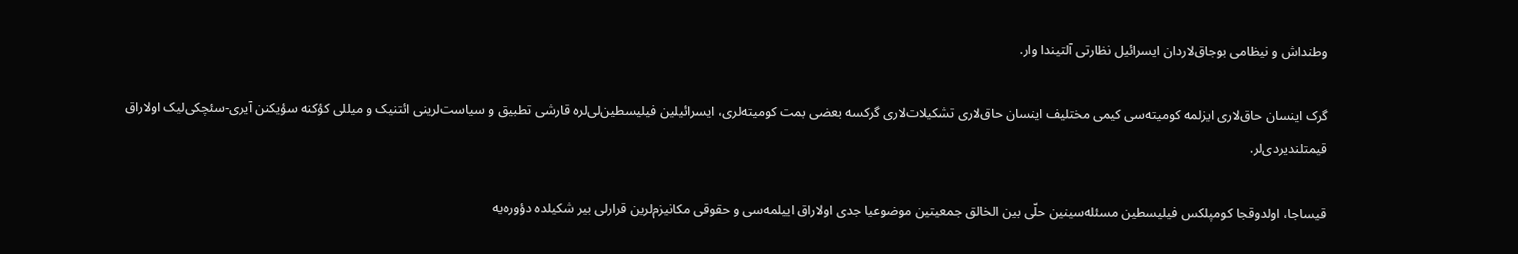وطنداش و نیظامی بوجاق‌لاردان ایسرائیل نظارتی آلتیندا وار.

گرک اینسان حاق‌لاری ایزلمه کومیته‌سی کیمی مختلیف اینسان حاق‌لاری تشکیلات‌لاری گرکسه بعضی بمت کومیته‌لری، ایسرائیلین فیلیسطین‌لی‌لره قارشی تطبیق و سیاست‌لرینی ائتنیک و میللی کؤکنه سؤیکنن آیری-سئچکی‌لیک اولا‌راق قیمتلندیردی‌لر.

قیساجا، اولدوقجا کومپلکس فیلیسطین مسئله‌سینین حلّی بین الخالق جمعیتین موضوعیا جدی اولا‌راق اییلمه‌سی و حقوقی مکانیزم‌لرین قرارلی بیر شکیلده دؤوره‌یه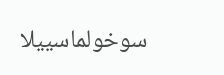سوخولماسییلا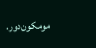مومکون‌دور.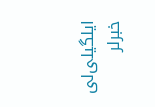ایلگیلی‌لی خبرلر